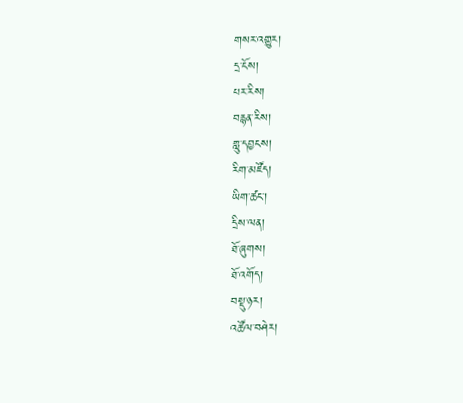གསར་འགྱུར།
དྲ་ངོས།
པར་རིས།
བརྙན་རིས།
གླུ་དབྱངས།
རིག་མཛོད།
ཡིག་ཚང་།
དྲིས་ལན།
ཐོ་ཞུགས།
ཐོ་འགོད།
བསྡུ་ཉར།
འཚོལ་བཤེར།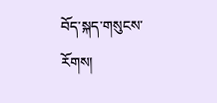བོད་སྐད་གསུངས་རོགས།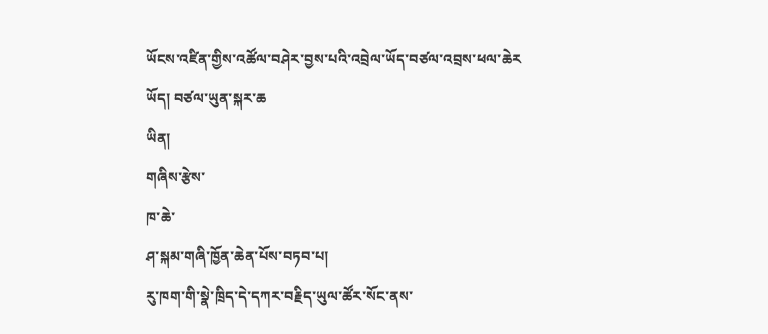ཡོངས་འཛིན་གྱིས་འཚོལ་བཤེར་བྱས་པའི་འབྲེལ་ཡོད་བཙལ་འབྲས་ཕལ་ཆེར
ཡོད། བཙལ་ཡུན་སྐར་ཆ
ཡིན།
གཞིས་རྩེས་
ཁ་ཆེ་
ཤ་སྐམ་གཞི་ཁྱོན་ཆེན་པོས་བཏབ་པ།
རུ་ཁག་གི་སྣེ་ཁྲིད་དེ་དཀར་བརྗིད་ཡུལ་ཚོར་སོང་ནས་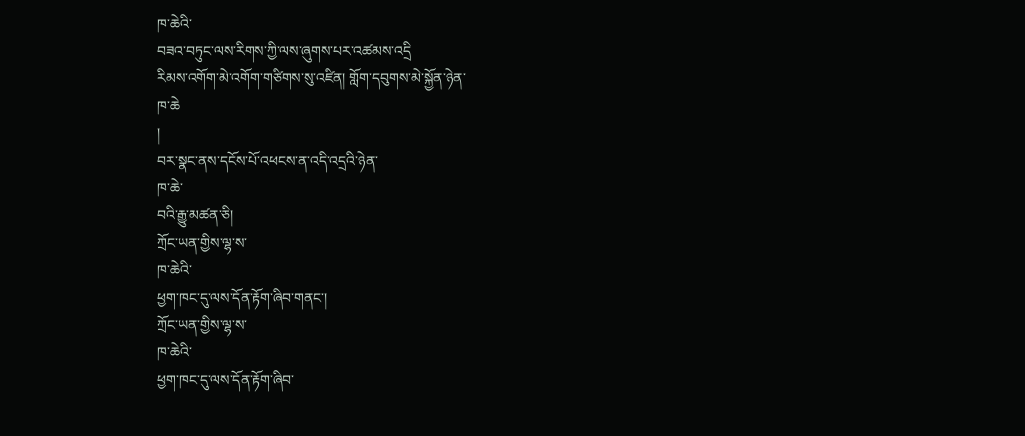ཁ་ཆེའི་
བཟའ་བཏུང་ལས་རིགས་ཀྱི་ལས་ཞུགས་པར་འཚམས་འདྲི
རིམས་འགོག་མེ་འགོག་གཙིགས་སུ་འཛིན། གློག་དབུགས་མེ་སྐྱོན་ཉེན་
ཁ་ཆེ
།
བར་སྣང་ནས་དངོས་པོ་འཕངས་ན་འདི་འདྲའི་ཉེན་
ཁ་ཆེ་
བའི་རྒྱུ་མཚན་ཅི།
ཀྲོང་ཡན་གྱིས་ལྷ་ས་
ཁ་ཆེའི་
ཕྱག་ཁང་དུ་ལས་དོན་རྟོག་ཞིབ་གནང་།
ཀྲོང་ཡན་གྱིས་ལྷ་ས་
ཁ་ཆེའི་
ཕྱག་ཁང་དུ་ལས་དོན་རྟོག་ཞིབ་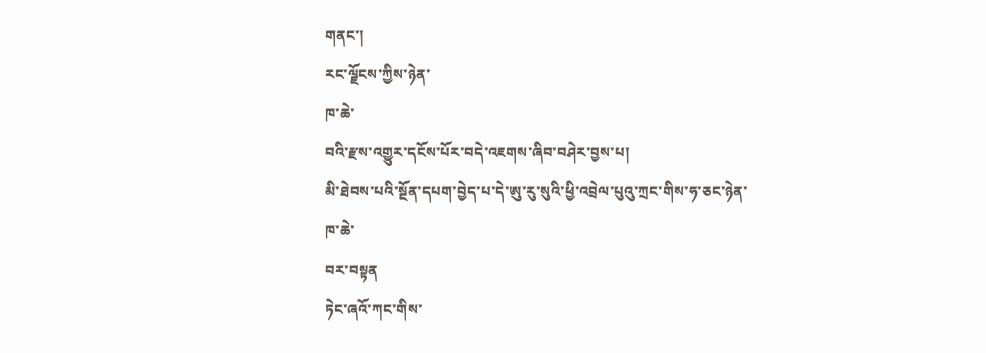གནང་།
རང་ལྗོངས་ཀྱིས་ཉེན་
ཁ་ཆེ་
བའི་རྫས་འགྱུར་དངོས་པོར་བདེ་འཇགས་ཞིབ་བཤེར་བྱས་པ།
མི་ཐེབས་པའི་སྔོན་དཔག་བྱེད་པ་དེ་ཨུ་རུ་སུའི་ཕྱི་འབྲེལ་པུའུ་ཀྲང་གིས་ཧ་ཅང་ཉེན་
ཁ་ཆེ་
བར་བསྟན
ཏེང་ཞའོ་ཀང་གིས་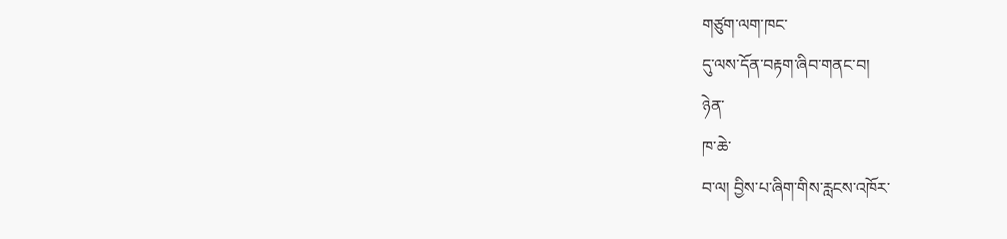གཙུག་ལག་ཁང་
དུ་ལས་དོན་བརྟག་ཞིབ་གནང་བ།
ཉེན་
ཁ་ཆེ་
བ་ལ། བྱིས་པ་ཞིག་གིས་རླངས་འཁོར་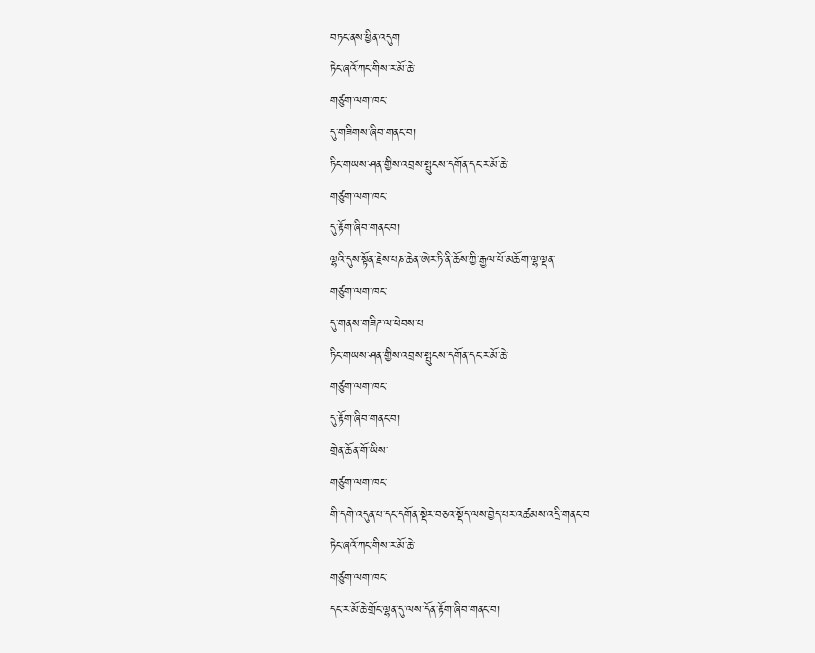བཏང་ནས་ཕྱིན་འདུག
ཏེང་ཞའོ་ཀང་གིས་ར་མོ་ཆེ་
གཙུག་ལག་ཁང་
དུ་གཟིགས་ཞིབ་གནང་བ།
ཏིང་གཡས་ཤན་གྱིས་འབྲས་སྤུངས་དགོན་དང་ར་མོ་ཆེ་
གཙུག་ལག་ཁང་
དུ་རྟོག་ཞིབ་གནང་བ།
ལྷའི་དུས་སྟོན་རྗེས་པཎ་ཆེན་ཨེར་ཏི་ནི་ཆོས་ཀྱི་རྒྱལ་པོ་མཆོག་ལྷ་ལྡན་
གཙུག་ལག་ཁང་
དུ་གནས་གཟིཌ་ལ་ཕེབས་པ
ཏིང་གཡས་ཤན་གྱིས་འབྲས་སྤུངས་དགོན་དང་ར་མོ་ཆེ་
གཙུག་ལག་ཁང་
དུ་རྟོག་ཞིབ་གནང་བ།
གྲེན་ཆོན་གོ་ཡིས་
གཙུག་ལག་ཁང་
གི་དགེ་འདུན་པ་དང་དགོན་སྡེར་བཅའ་སྡོད་ལས་བྱེད་པར་འཚམས་འདྲི་གནང་བ
ཏེང་ཞའོ་ཀང་གིས་ར་མོ་ཆེ་
གཙུག་ལག་ཁང་
དང་ར་མོ་ཆེ་གྲོང་ལྷན་དུ་ལས་དོན་རྟོག་ཞིབ་གནང་བ།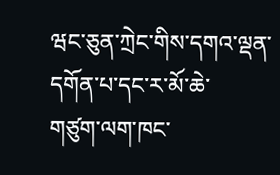ཝང་ཅུན་ཀྲེང་གིས་དགའ་ལྡན་དགོན་པ་དང་ར་མོ་ཆེ་
གཙུག་ལག་ཁང་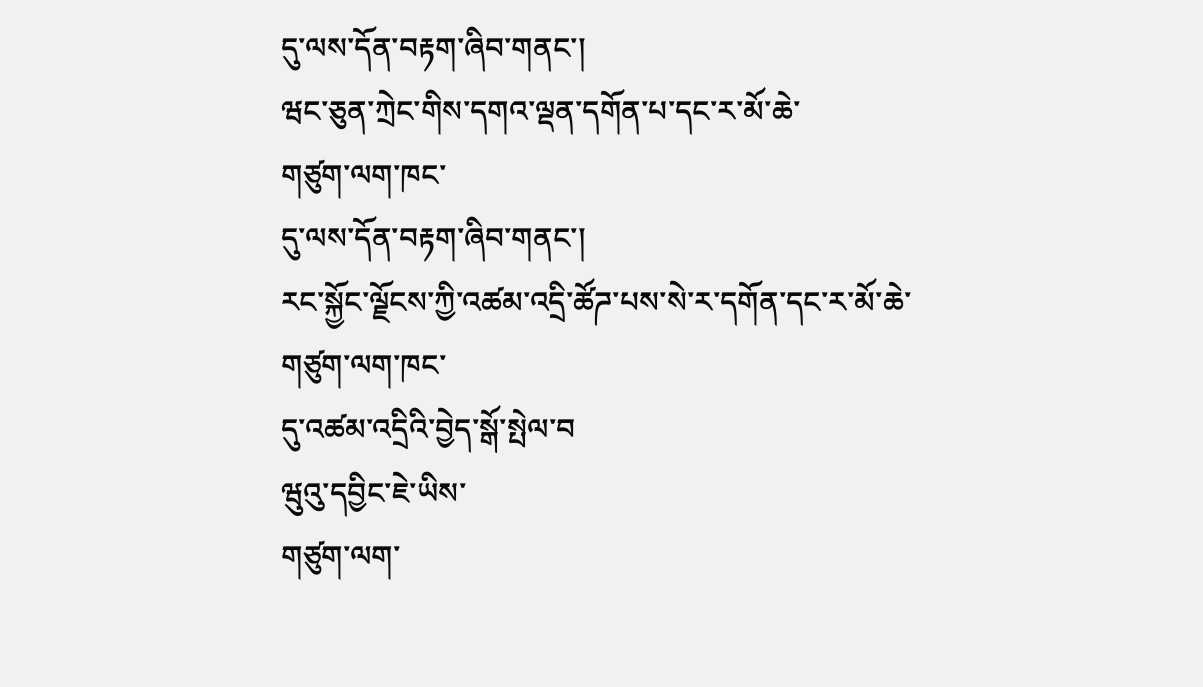དུ་ལས་དོན་བརྟག་ཞིབ་གནང་།
ཝང་ཅུན་ཀྲེང་གིས་དགའ་ལྡན་དགོན་པ་དང་ར་མོ་ཆེ་
གཙུག་ལག་ཁང་
དུ་ལས་དོན་བརྟག་ཞིབ་གནང་།
རང་སྐྱོང་ལྗོངས་ཀྱི་འཚམ་འདྲི་ཚོཌ་པས་སེ་ར་དགོན་དང་ར་མོ་ཆེ་
གཙུག་ལག་ཁང་
དུ་འཚམ་འདྲིའི་བྱེད་སྒོ་སྤེལ་བ
ཝུའུ་དབྱིང་ཇེ་ཡིས་
གཙུག་ལག་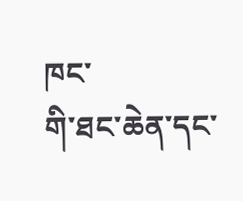ཁང་
གི་ཐང་ཆེན་དང་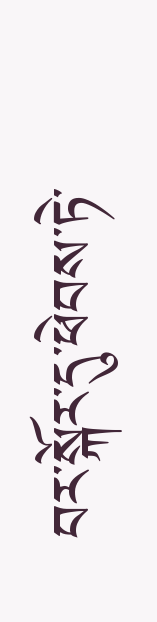བར་སྐོར་དུ་ཕེབས་ཏེ་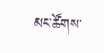མང་ཚོགས་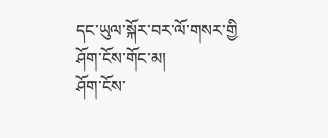དང་ཡུལ་སྐོར་བར་ལོ་གསར་གྱི
ཤོག་ངོས་གོང་མ།
ཤོག་ངོས་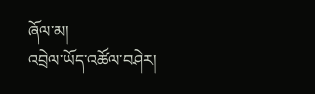ཞོལ་མ།
འབྲེལ་ཡོད་འཚོལ་བཤེར།